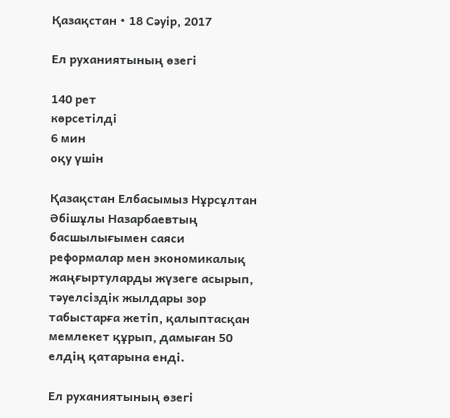Қазақстан • 18 Сәуір, 2017

Ел руханиятының өзегі

140 рет
көрсетілді
6 мин
оқу үшін

Қазақстан Елбасымыз Нұрсұлтан Әбішұлы Назарбаевтың басшылығымен саяси реформалар мен экономикалық жаңғыртуларды жүзеге асырып, тәуелсіздік жылдары зор табыстарға жетіп, қалыптасқан мемлекет құрып, дамыған 50 елдің қатарына енді.

Ел руханиятының өзегі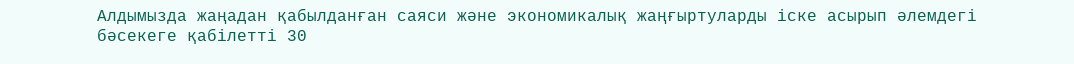Алдымызда жаңадан қабылданған саяси және экономикалық жаңғыртуларды іске асырып әлемдегі бәсекеге қабілетті 30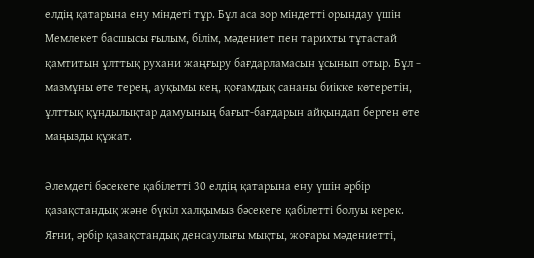елдің қатарына ену міндеті тұр. Бұл аса зор міндетті орындау үшін Мемлекет басшысы ғылым, білім, мәдениет пен тарихты тұтастай қамтитын ұлттық рухани жаңғыру бағдарламасын ұсынып отыр. Бұл − мазмұны өте терең, ауқымы кең, қоғамдық сананы биікке көтеретін, ұлттық құндылықтар дамуының бағыт-бағдарын айқындап берген өте маңызды құжат.

Әлемдегі бәсекеге қабілетті 30 елдің қатарына ену үшін әрбір қазақстандық және бүкіл халқымыз бәсекеге қабілетті болуы керек. Яғни, әрбір қазақстандық денсаулығы мықты, жоғары мәдениетті,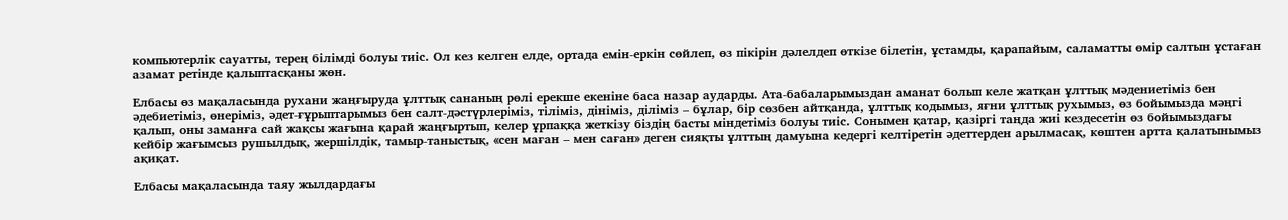компьютерлік сауатты, терең білімді болуы тиіс. Ол кез келген елде, ортада емін-еркін сөйлеп, өз пікірін дәлелдеп өткізе білетін, ұстамды, қарапайым, саламатты өмір салтын ұстаған азамат ретінде қалыптасқаны жөн.

Елбасы өз мақаласында рухани жаңғыруда ұлттық сананың рөлі ерекше екеніне баса назар аударды. Ата-бабаларымыздан аманат болып келе жатқан ұлттық мәдениетіміз бен әдебиетіміз, өнеріміз, әдет-ғұрыптарымыз бен салт-дәстүрлеріміз, тіліміз, дініміз, діліміз – бұлар, бір сөзбен айтқанда, ұлттық кодымыз, яғни ұлттық рухымыз, өз бойымызда мәңгі қалып, оны заманға сай жақсы жағына қарай жаңғыртып, келер ұрпаққа жеткізу біздің басты міндетіміз болуы тиіс. Сонымен қатар, қазіргі таңда жиі кездесетін өз бойымыздағы кейбір жағымсыз рушылдық, жершілдік, тамыр-таныстық, «сен маған – мен саған» деген сияқты ұлттың дамуына кедергі келтіретін әдеттерден арылмасақ, көштен артта қалатынымыз ақиқат.

Елбасы мақаласында таяу жылдардағы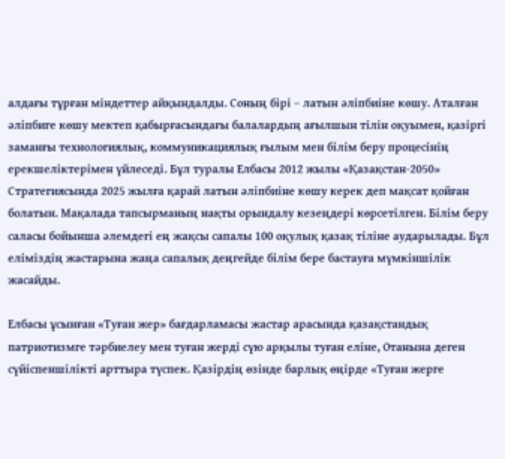алдағы тұрған міндеттер айқындалды. Соның бірі – латын әліпбиіне көшу. Аталған әліпбиге көшу мектеп қабырғасындағы балалардың ағылшын тілін оқуымен, қазіргі заманғы технологиялық, коммуникациялық ғылым мен білім беру процесінің ерекшеліктерімен үйлеседі. Бұл туралы Елбасы 2012 жылы «Қазақстан-2050» Стратегиясында 2025 жылға қарай латын әліпбиіне көшу керек деп мақсат қойған болатын. Мақалада тапсырманың нақты орындалу кезеңдері көрсетілген. Білім беру саласы бойынша әлемдегі ең жақсы сапалы 100 оқулық қазақ тіліне аударылады. Бұл еліміздің жастарына жаңа сапалық деңгейде білім бере бастауға мүмкіншілік жасайды.

Елбасы ұсынған «Туған жер» бағдарламасы жастар арасында қазақстандық патриотизмге тәрбиелеу мен туған жерді сүю арқылы туған еліне, Отанына деген сүйіспеншілікті арттыра түспек. Қазірдің өзінде барлық өңірде «Туған жерге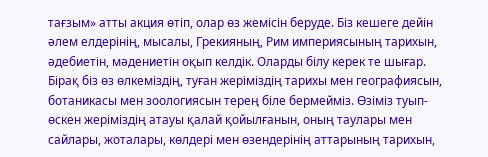тағзым» атты акция өтіп, олар өз жемісін беруде. Біз кешеге дейін әлем елдерінің, мысалы, Грекияның, Рим империясының тарихын, әдебиетін, мәдениетін оқып келдік. Оларды білу керек те шығар. Бірақ біз өз өлкеміздің, туған жеріміздің тарихы мен географиясын, ботаникасы мен зоологиясын терең біле бермейміз. Өзіміз туып-өскен жеріміздің атауы қалай қойылғанын, оның таулары мен сайлары, жоталары, көлдері мен өзендерінің аттарының тарихын,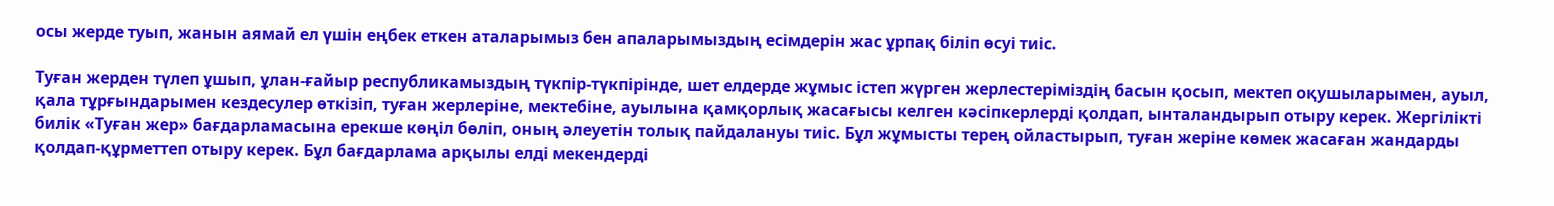осы жерде туып, жанын аямай ел үшін еңбек еткен аталарымыз бен апаларымыздың есімдерін жас ұрпақ біліп өсуі тиіс.

Туған жерден түлеп ұшып, ұлан-ғайыр республикамыздың түкпір-түкпірінде, шет елдерде жұмыс істеп жүрген жерлестеріміздің басын қосып, мектеп оқушыларымен, ауыл, қала тұрғындарымен кездесулер өткізіп, туған жерлеріне, мектебіне, ауылына қамқорлық жасағысы келген кәсіпкерлерді қолдап, ынталандырып отыру керек. Жергілікті билік «Туған жер» бағдарламасына ерекше көңіл бөліп, оның әлеуетін толық пайдалануы тиіс. Бұл жұмысты терең ойластырып, туған жеріне көмек жасаған жандарды қолдап-құрметтеп отыру керек. Бұл бағдарлама арқылы елді мекендерді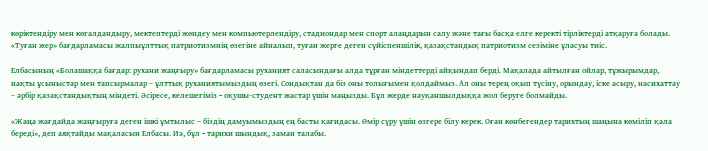көріктендіру мен көгалдандыру, мектептерді жөндеу мен компьютерлендіру, стадиондар мен спорт алаңдарын салу және тағы басқа елге керекті тірліктерді атқаруға болады. «Туған жер» бағдарламасы жалпыұлттық патриотизмнің өзегіне айналып, туған жерге деген сүйіспеншілік, қазақстандық патриотизм сезіміне ұласуы тиіс.

Елбасының «Болашаққа бағдар: рухани жаңғыру» бағдарламасы руханият саласындағы алда тұрған міндеттерді айқындап берді. Мақалада айтылған ойлар, тұжырымдар, нақты ұсыныстар мен тапсырмалар – ұлттық руханиятымыздың өзегі. Сондықтан да біз оны толығымен қолдаймыз. Ал оны терең оқып түсіну, орындау, іске асыру, насихаттау – әрбір қазақстандықтың міндеті. Әсіресе, келешегіміз − оқушы-студент жастар үшін маңызды. Бұл жерде науқаншылдыққа жол беруге болмайды.

«Жаңа жағдайда жаңғыруға деген ішкі ұмтылыс – біздің дамуымыздың ең басты қағидасы. Өмір сүру үшін өзгере білу керек. Оған көнбегендер тарихтың шаңына көміліп қала береді», деп аяқтайды мақаласын Елбасы. Иә, бұл − тарихи шындық, заман талабы.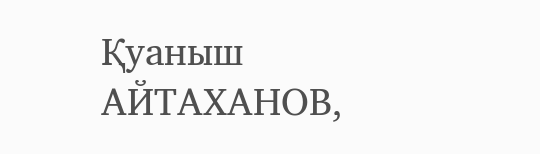Қуаныш АЙТАХАНОВ,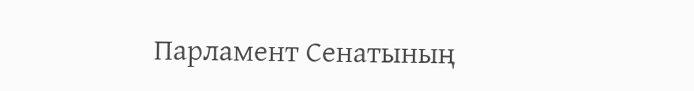Парламент Сенатының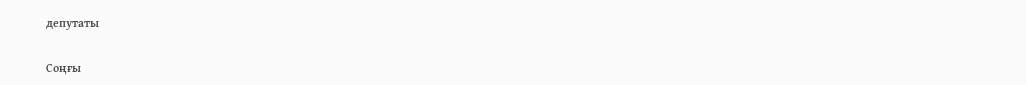депутаты

Соңғы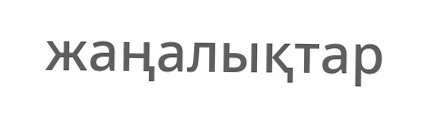жаңалықтар